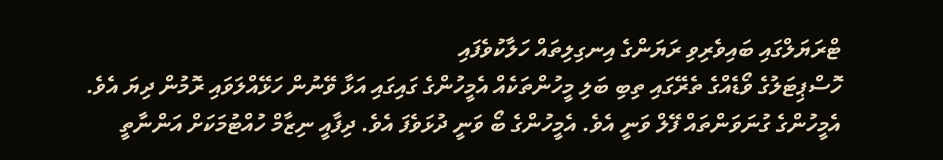ޓްރަޔަލްގައި ބައިވެރިވި ރަޔަންގެ އިނގިލިތައް ހަލާކުވެފައި
ހޮސްޕިޓަލުގެ ވޯޑެއްގެ ތެރޭގައި ތިބި ބަލި މީހުންތަކެއް އެމީހުންގެ ގައިގައި އަޅާ ވޭނުން ހަޅޭއްލަވައި ރޮމުން ދިޔަ އެވެ. އެމީހުންގެ ގުނަވަންތައް ފޭލް ވަނީ އެވެ. އެމީހުންގެ ބޯ ވަނީ ދުޅަވެފަ އެވެ. ދިފާއީ ނިޒާމް ހުއްޓުމަކަށް އަންނާތީ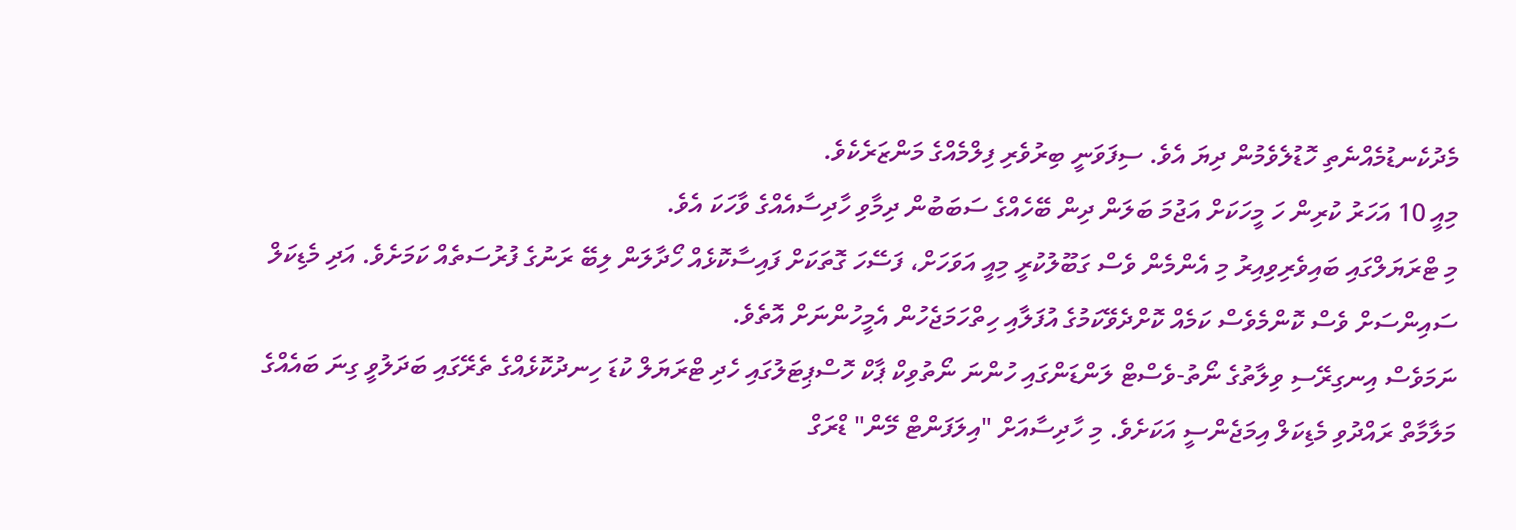މެދުކެނޑުމެއްނެތި ހޮޑުލެވެމުން ދިޔަ އެވެ. ސިފަވަނީ ބިރުވެރި ފިލްމެއްގެ މަންޒަރެކެވެ.
މިއީ 10 އަހަރު ކުރިން ހަ މީހަކަށް އަޖުމަ ބަލަން ދިން ބޭހެއްގެ ސަބަބުން ދިމާވި ހާދިސާއެއްގެ ވާހަކަ އެވެ.
މި ޓްރަޔަލްގައި ބައިވެރިވިއިރު މި އެންމެން ވެސް ގަބޫލުކުރީ މިއީ އަވަހަށް، ފަސޭހަ ގޮތަކަށް ފައިސާކޮޅެއް ހޯދާލަން ލިބޭ ރަނުގެ ފުރުސަތެއް ކަމަށެވެ. އަދި މެޑިކަލް ސައިންސަށް ވެސް ކޮންމެވެސް ކަމެއް ކޮށްދެވޭކަމުގެ އުފަލާއި ހިތްހަމަޖެހުން އެމީހުންނަށް އޮތެވެ.
ނަމަވެސް އިނގިރޭސި ވިލާތުގެ ނޯތު-ވެސްޓް ލަންޑަންގައި ހުންނަ ނޯތުވިކް ޕާކް ހޮސްޕިޓަލުގައި ހެދި ޓްރަޔަލް ކުޑަ ހިނދުކޮޅެއްގެ ތެރޭގައި ބަދަލުވީ ގިނަ ބައެއްގެ މަލާމާތް ރައްދުވި މެޑިކަލް އިމަޖެންސީ އަކަށެވެ. މި ހާދިސާއަށް "އިލަފަންޓް މޭން" ޑްރަގް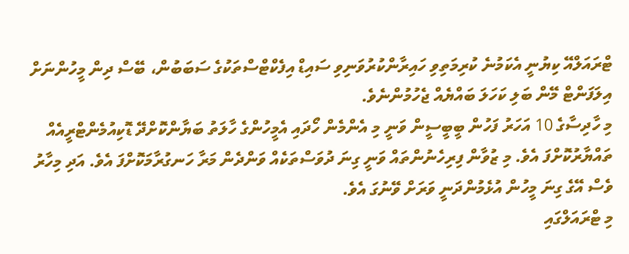ޓްރައަލްއޭ ކިޔުނީ އެކަމުނެ ކުރިމަތިވި ހައިރާންކުރުވަނިވި ސައިޑް އިފެކްޓްސްތަކުގެ ސަބަބުން، ބޭސް ދިން މީހުންނަށް އިލަފަންޓް މޭން ބަލި ކަހަލަ ބައްޔެއް ޖެހުމުންނެވެ.
މި ހާދިސާގެ 10 އަހަރު ފަހުން ބީބީސީން ވަނީ މި އެންމެން ހޯދައި އެމީހުންގެ ހާލަތު ބަޔާންކޮށްދޭ ޑޮކިއުމެންޓްރީއެއް ތައްޔާރުކޮށްފަ އެވެ. މި ޒުވާން ފިރިހެނުންތައް ވަނީ ގިނަ ދުވަސްތަކެއް ވަންދެން މަރާ ހަނގުރާމަކޮށްފަ އެވެ. އަދި މިހާރު ވެސް އޭގެ ގިނަ މީހުން އުޅެމުންދަނީ ވަރަށް ވޭނުގަ އެވެ.
މި ޓްރައަލްގައި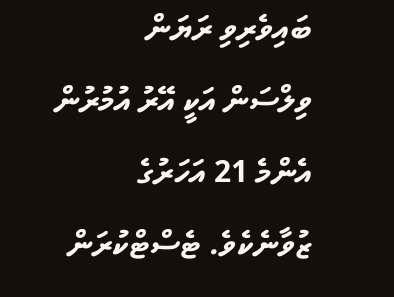ބައިވެރިވި ރަޔަން ވިލްސަން އަކީ އޭރު އުމުރުން އެންމެ 21 އަހަރުގެ ޒުވާނެކެވެ. ޓެސްޓްކުރަން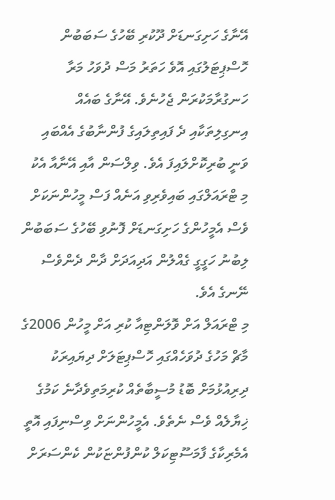އޭނާގެ ހަށިގަނޑަށް ދޫކުރި ބޭހުގެ ސަބަބުން ހޮސްޕިޓަލުގައި އޮވެ ހަތަރު މަސް ދުވަހު މަރާ ހަނގުރާމަކުރަން ޖެހުނެވެ. އޭނާގެ ބައެއް އިނގިލިތަކާއި ދެ ފައިތިލައިގެ ފުންނާބުގެ އެއްބައި ވަނީ ބުރިކޮށްލައިފަ އެވެ. ވިލްސަން އާއި އޭނާއާ އެކު މި ޓްރައަލްގައި ބައިވެރިވި އަނެއް ފަސް މީހުންނަކަށް ވެސް އެމީހުންގެ ހަށިގަނޑަށް ފޮނުވި ބޭހުގެ ސަބަބުން ލިބުނު ހަގީގީ ގެއްލުން އަދިއަދަށް ދާން ދެންވެސް ނޭނގެ އެވެ.
މި ޓްރައަލް އަށް ވޮލަންޓިއާ ކުރި އަށް މީހުން 2006ގެ މާޗް މަހުގެ ދުވަހެއްގައި ހޮސްޕިޓަލަށް ދިޔައިރަކު ދިރިއުޅުމަށް ބޮޑު މުސީބާތެއް ކުރިމަތިވެދާނެ ކަމުގެ ޚިޔާލެއް ވެސް ނެތެވެ. އެމީހުންނަށް ވިސްނިފައި އޮތީ އެމެރިކާގެ ފާމަސޫޓިކަލް ކުންފުންޏަކުން ކެންސަރަށް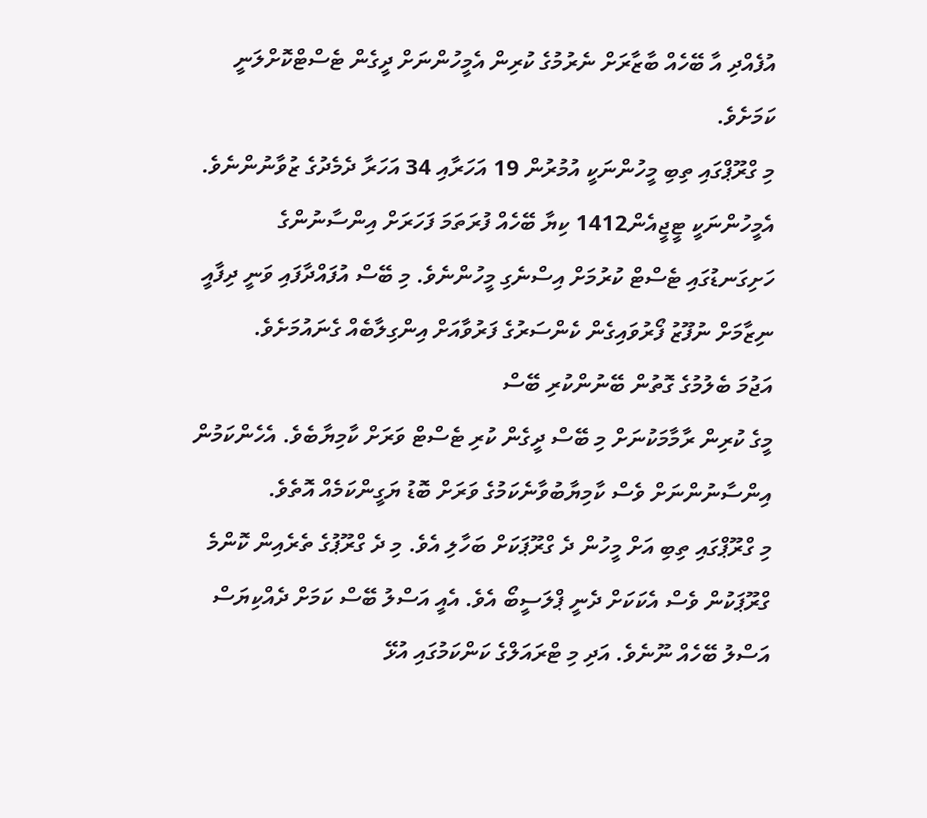އުފެއްދި އާ ބޭހެއް ބާޒާރަށް ނެރުމުގެ ކުރިން އެމީހުންނަށް ދީގެން ޓެސްޓްކޮށްލަނީ ކަމަށެވެ.
މި ގްރޫޕްގައި ތިބި މީހުންނަކީ އުމުރުން 19 އަހަރާއި 34 އަހަރާ ދެމެދުގެ ޒުވާނުންނެވެ. އެމީހުންނަކީ ޓީޖީއެން1412 ކިޔާ ބޭހެއް ފުރަތަމަ ފަހަރަށް އިންސާނުންގެ ހަށިގަނޑުގައި ޓެސްޓް ކުރުމަށް އިސްނެގި މީހުންނެވެ. މި ބޭސް އުފައްދާފައި ވަނީ ދިފާއީ ނިޒާމަށް ނުފޫޒު ފޯރުވައިގެން ކެންސަރުގެ ފަރުވާއަށް އިންގިލާބެއް ގެނައުމަށެވެ.
އަޖުމަ ބެލުމުގެ ގޮތުން ބޭނުންކުރި ބޭސް
މީގެ ކުރިން ރާމާމަކުނަށް މި ބޭސް ދީގެން ކުރި ޓެސްޓް ވަރަށް ކާމިޔާބެވެ. އެހެންކަމުން އިންސާނުންނަށް ވެސް ކާމިޔާބުވާނެކަމުގެ ވަރަށް ބޮޑު ޔަގީންކަމެއް އޮތެވެ.
މި ގްރޫޕްގައި ތިބި އަށް މީހުން ދެ ގްރޫޕަކަށް ބަހާލި އެވެ. މި ދެ ގްރޫޕުގެ ތެރެއިން ކޮންމެ ގްރޫޕަކުން ވެސް އެކަކަށް ދެނީ ޕްލަސީބޯ އެވެ. އެއީ އަސްލު ބޭސް ކަމަށް ދެއްކިޔަސް އަސްލު ބޭހެއް ނޫނެވެ. އަދި މި ޓްރައަލްގެ ކަންކަމުގައި އުޅޭ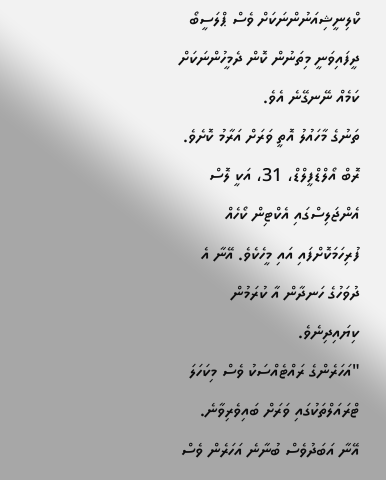ކްލިނީޝިއަނުންނަކަށް ވެސް ޕްލަސީބޯ ދީފައިވަނީ މިތަނުން ކޮން ދެމީހުންނަކަށް ކަމެއް ނޭނގޭނެ އެވެ.
ތަނުގެ މާހައުލު އޮތީ ވަރަށް އަރާމު ކޮށެވެ. ރޮބް އޯލްޑްފީލްޑް، 31، އަކީ ލޮސް އެންޖަލިސްގައި އެކްޓިން ކޯހެއް ފުރިހަމަކޮށްފައި އައި މީހެކެވެ. އޭނާ އެ ދުވަހުގެ ހަނދާން އާ ކުރަމުން ކިޔައިދިނެވެ.
"އަހަރެންގެ ރައްޓެއްސަކު ވެސް މިކަހަލަ ޓްރައަލްތަކުގައި ވަރަށް ބައިވެރިވާނެ. އޭނާ އަބަދުވެސް ބުނާނެ އަހަރެން ވެސް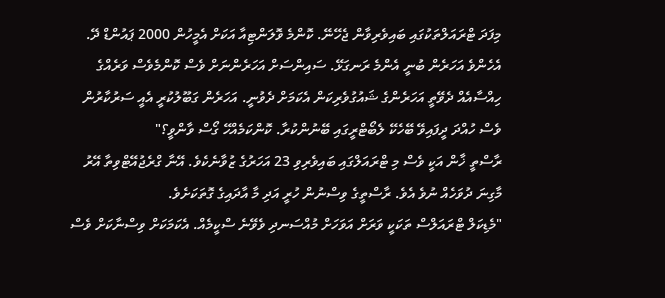މިފަދަ ޓްރައަލްތަކުގައި ބައިވެރިވާން ޖެހޭނޭ. ކޮންމެ ވޮލަންޓިއާ އަކަށް އެމީހުން 2000 ޕައުންޑް ދޭ. އެހެންވެ އަހަރެން ބުނީ އެންމެ ރަނގަޅޭ. ސައިންސަށް އަހަރެންނަށް ވެސް ކޮންމެވެސް ވަރެއްގެ ހިއްސާއެއް ދެވޭތީ އަހަރެންގެ ޝައުގުވެރިކަން އެކަމަށް ދެވުނީ. އަހަރެން ގަބޫލުކުރީ އެއީ ސަރުކާރުން ވެސް ހުއްދަ ދީފައިވޭ ބޭހެކޭ ލެބޯޓްރީގައި ބޭނުންކުރާ. ކޮންކަމެއްހޭ ގޯސް ވާންވީ؟"
ރާސްތީ ޚާން އަކީ ވެސް މި ޓްރައަލްގައި ބައިވެރިވި 23 އަހަރުގެ ޒުވާނެކެވެ. އޭނާ ގްރެޖުއޭޓްވިތާ އޭރު މާގިނަ ދުވަހެއް ނުވެ އެވެ. ރާސްތީގެ ވިސްނުން ހުރީ އަދި މާ އާދައިގެ ގޮތަކަށެވެ.
"މެޑިކަލް ޓްރައަލްސް ތަކަކީ ވަރަށް އަވަހަށް މުއްސަނދި ވެވޭނެ ސްކީމެއް. އެކަމަކަށް ވިސްނާކަށް ވެސް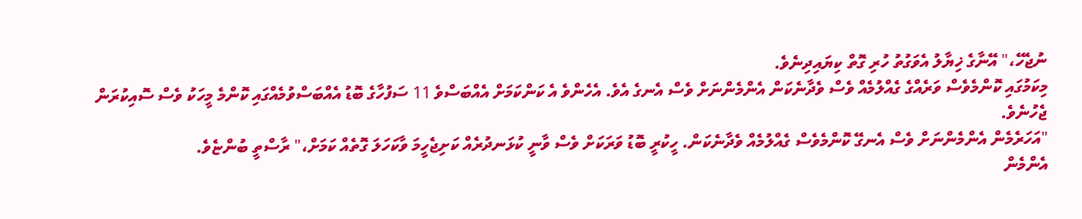ނުޖެހޭ،" އޭނާގެ ޚިޔާލު އެވަގުތު ހުރި ގޮތް ކިޔައިދިނެވެ.
މިކަމުގައި ކޮންމެވެސް ވަރެއްގެ ގެއްލުމެއް ވެސް ވެދާނެކަން އެންމެންނަށް ވެސް އެނގެ އެވެ. އެހެންވެ އެ ކަންކަމަށް އެއްބަސްވެ 11 ސަފުހާގެ ބޮޑު އެއްބަސްވުމެއްގައި ކޮންމެ މީހަކު ވެސް ސޮއިކުރަން ޖެހުނެވެ.
"އަހަރެމެން އެންމެންނަށް ވެސް އެނގޭ ކޮންމެވެސް ގެއްލުމެއް ވެދާނެކަން. ހީކުރީ ބޮޑު ވަރަކަށް ވެސް ވާނީ ކުޅަނދުރެއް ކަށިޖެހީމަ ވާކަހަލަ ގޮތެއް ކަމަށް،" ރާސްތީ ބުންޏެވެ.
އެންމެން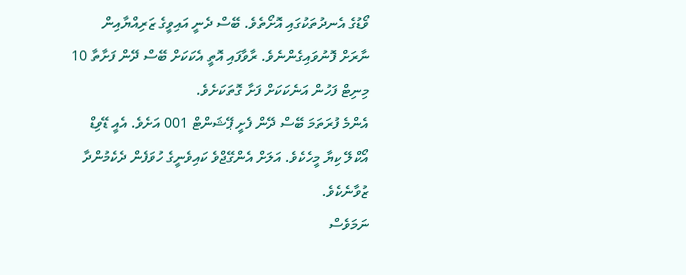ވޯޑުގެ އެނދުތަކުގައި އޮށޯތެވެ. ބޭސް ދެނީ އައިވީގެ ޒަރިއްޔާއިން ނާރަށް ފޮނުވައިގެންނެވެ. ރާވާފައި އޮތީ އެކަކަށް ބޭސް ދޭން ފަށާތާ 10 މިނިޓް ފަހުން އަނެކަކަށް ފަށާ ގޮތަކަށެވެ.
އެންމެ ފުރަތަމަ ބޭސް ދޭން ފެށީ ޕޭޝަންޓް 001 އަށެވެ. އެއީ ޑޭވިޑް އޯކްލޭ ކިޔާ މީހެކެވެ. އަލަށް އެންގޭޖްވެ ކައިވެނީގެ ހުވަފެން ދެކެމުންދާ ޒުވާނެކެވެ.
ނަމަވެސް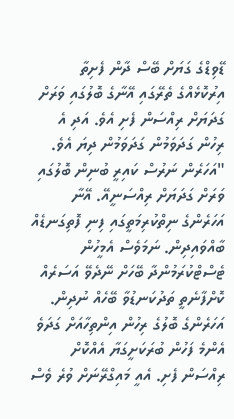ޑޭވިޑްގެ ގަޔަށް ބޭސް ދާން ފެށިތާ އިރުކޮޅެއްގެ ތެރޭގައި އޭނާގެ ބޮލުގައި ވަރަށް ގަދަޔަށް ރިއްސަން ފެށި އެވެ. އަދި އެ ރިހުން ގަދަވަމުން ގަދަވަމުން ދިޔަ އެވެ.
"އަހަރެން ނަރުސް ކައިރީ ބުނިން ބޮލުގައި ވަރަށް ގަދަޔަށް ރިއްސަނީއޭ. އޭނާ އަހަރެންގެ ނިތްކުރިމަތީގައި ފިނި ފޮތިގަނޑެއް ބާއްވައިދިން. ނަމަވެސް އެމީހުން ޓެސްޓްކުރަމުންދާ ބޭހަށް ނޭދެވޭ އަސަރެއް ކޮށްފާނެތީ ތަދުކަނޑުވާ ބޭހެއް ނުދިން. އަހަރެންގެ ބޮލުގެ ރިހުން އިންތިހާއަށް ގަދަވެ އެންމެ ފަހުން ބުރަކަށީގަޔާ އެއްކޮށް ރިއްސަން ފެށި. އެއީ މައިގްރޭނަށް ވުރެ ވެސް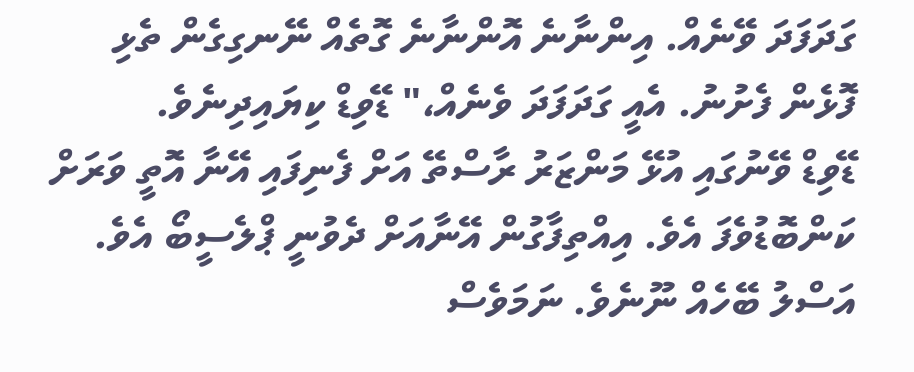ގަދަފަދަ ވޭނެއް. އިންނާނެ އޮންނާނެ ގޮތެއް ނޭނގިގެން ތެޅި ފޮޅެން ފެށުނު. އެއީ ގަދަފަދަ ވެނެއް،" ޑޭވިޑް ކިޔައިދިނެވެ.
ޑޭވިޑް ވޭނުގައި އުޅޭ މަންޒަރު ރާސްތޭ އަށް ފެނިފައި އޭނާ އޮތީ ވަރަށް ކަންބޮޑުވެފަ އެވެ. އިއްތިފާގުން އޭނާއަށް ދެވުނީ ޕްލެސީބޯ އެވެ. އަސްލު ބޭހެއް ނޫނެވެ. ނަމަވެސް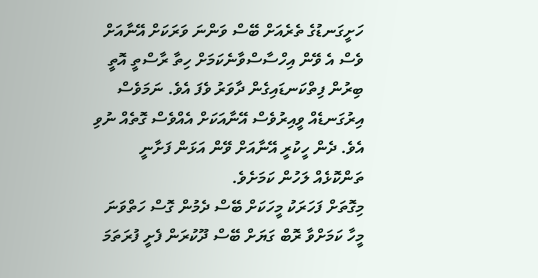ހަށީގަނޑުގެ ތެރެއަށް ބޭސް ވަންނަ ވަރަކަށް އޭނާއަށް ވެސް އެ ވޭން އިހްސާސްވާނެކަމަށް ހިތާ ރާސްތީ އޮތީ ބިރުން ފިތްކަނޑައިގެން ދާވަރު ވެފަ އެވެ. ނަމަވެސް އިރުގަނޑެއް ވީއިރުވެސް އޭނާއަކަށް އެއްވެސް ގޮތެއް ނުވި އެވެ. ދެން ހީކުރީ އޭނާއަށް ވޭން އަޅަން ފަށާނީ ތަންކޮޅެއް ލަހުން ކަމަށެވެ.
މިގޮތަށް ފަހަރަކު މީހަކަށް ބޭސް ދެމުން ގޮސް ހަތްވަނަ މީހާ ކަމަށްވާ ރޮބް ގަޔަށް ބޭސް ދޫކުރަން ފެށީ ފުރަތަމަ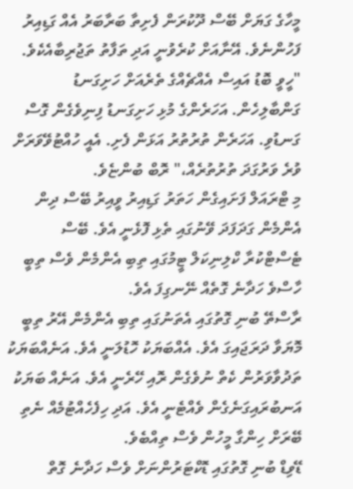މީހާގެ ގަޔަށް ބޭސް ދޫކުރަން ފެށިތާ ބަރާބަރު އެއް ގަޑިއިރު ފަހުންނެވެ. އޭނާއަށް ކުރެވުނީ އަދި ތަފާތު ތަޖުރިބާއެކެވެ.
"ހީވީ ބޮޑު އައިސް އެއްޗެއްގެ ތެރެއަށް ހަށިގަނޑު ގަންބާލިހެން. އަހަރެންގެ މުޅި ހަށިގަނޑު ފިނިވެގެން ގޮސް ގަނޑުވި. އަހަރެން ތުރުތުރު އަޅަން ފެށި. އެއީ ހުއްޓުވޭވަރަށް ވުރެ ވަރުގަދަ ތުރުތުރެއް،" ރޮބް ބުންޏެވެ.
މި ޓްރައަލް ފަށައިގެން ހަތަރު ގަޑިއިރު ވީއިރު ބޭސް ދިން އެންމެން ގަދަފަދަ ވޭނުގައި ތެޅި ފޮޅެނީ އެވެ. ބޭސް ޓެސްޓްކުރާ ކްލިނިކަލް ޓީމުގައި ތިބި އެންމެން ވެސް ތިބީ ހާސްވެ ހަދާނެ ގޮތެއް ނޭނގިފަ އެވެ.
ރާސްތޭ ބުނި ގޮތުގައި އެތަނުގައި ތިބި އެންމެން އޭރު ތިބީ މޮޔަވާ ދަރަޖައިގަ އެވެ. އެއްބަޔަކު ހޮޑުލަނީ އެވެ. އަނެއްބަޔަކު ތަދުވާވަރުން ކެތް ނުވެގެން ރޮއި ހޭރެނީ އެވެ. އަނެއް ބަޔަކު އަނބުރައިގަނެގެން ވެއްޓެނީ އެވެ. އަދި ހިފެހެއްޓުމެއް ނެތި ބޭރަށް ހިންގާ މީހުން ވެސް ތިއްބެވެ.
ޑޭވިޑް ބުނި ގޮތުގައި ޑޮކްޓަރުންނަށް ވެސް ހަދާނެ ގޮތް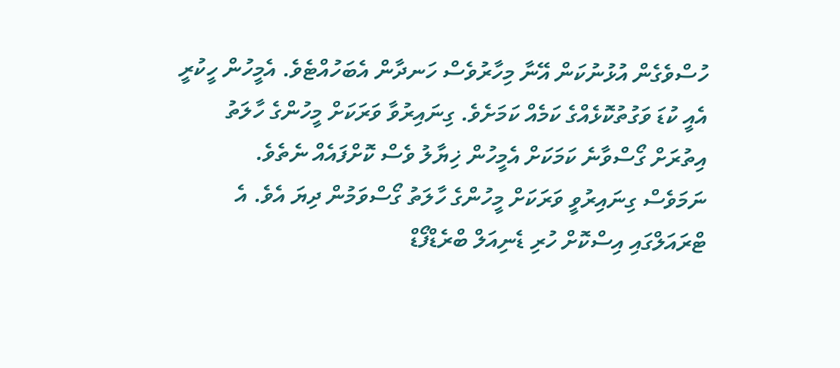ހުސްވެގެން އުޅުނުކަން އޭނާ މިހާރުވެސް ހަނދާން އެބަހުއްޓެވެ. އެމީހުން ހީކުރީ އެއީ ކުޑަ ވަގުތުކޮޅެއްގެ ކަމެއް ކަމަށެވެ. ގިނައިރުވާ ވަރަކަށް މީހުންގެ ހާލަތު އިތުރަށް ގޯސްވާނެ ކަމަކަށް އެމީހުން ޚިޔާލު ވެސް ކޮށްފައެއް ނެތެވެ.
ނަމަވެސް ގިނައިރުވީ ވަރަކަށް މީހުންގެ ހާލަތު ގޯސްވަމުން ދިޔަ އެވެ. އެ ޓްރައަލްގައި އިސްކޮށް ހުރި ޑެނިއަލް ބްރެޑްފޯޑް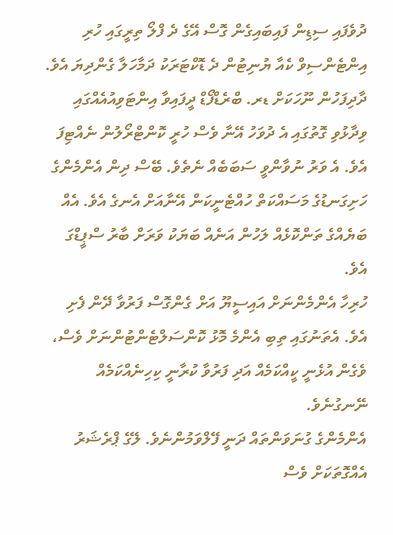ދުވެފައި ސިޑިން ފައިބައިގެން ގޮސް އޭގެ ދެ ފްލޯ ތިރީގައި ހުރި އިންޓެންސިވް ކެއާ ޔުނިޓުން ދެ ޑޮކްޓަރަކު ދަމާހަލާ ގެންދިޔަ އެވެ.
ދާދިފަހުން ނޫހަކަށް ޑރ. ބްރެޑްފޯޑް ދީފައިވާ އިންޓަވިއުއެއްގައި ވިދާޅުވި ގޮތުގައި އެ ދުވަހު އޭނާ ވެސް ހުރީ ކޮންޓްރޯލުން ނެއްޓިފަ އެވެ. އެ ވަރު ނުވާންވީ ސަބަބެއް ނެތެވެ. ބޭސް ދިން އެންމެންގެ ހަށިގަނޑުގެ މަސައްކަތް ހުއްޓެނީކަން އޭނާއަށް އެނގެ އެވެ. އެއް ބަޔެއްގެ ތަންކޮޅެއް ލަހުން އަނެއް ބަޔަކު ވަރަށް ބާރު ސްޕީޑްގަ އެވެ.
ހުރިހާ އެންމެންނަށް އައިސީޔޫ އަށް ގެންގޮސް ފަރުވާ ދޭން ފެށި އެވެ. އެތަނުގައި ތިބި އެންމެ މޮޅު ކޮންސަލްޓެންޓުންނަށް ވެސް، ވެގެން އުޅެނީ ކީއްކަމެއް އަދި ފަރުވާ ކުރާނީ ކިހިނެއްކަމެއް ނޭނގުނެވެ.
އެންމެންގެ ގުނަވަންތައް ދަނީ ފޭލްވަމުންނެވެ. ލޭގެ ޕްރެޝަރު އެއްގޮތަކަށް ވެސް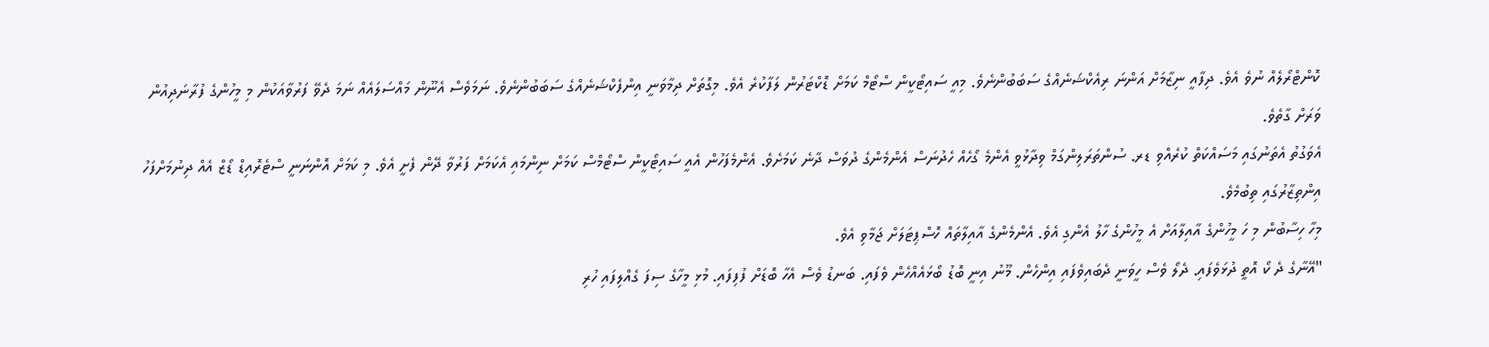ކޮންޓްރޯލެއް ނުވެ އެވެ. ދިފާއީ ނިޒާމަށް އަންނަ ރިއެކްޝަނެއްގެ ސަބަބުންނެވެ. މިއީ ސައިޓޯކީން ސްޓޯމް ކަމަށް ޑޮކްޓަރުން ލަފާކުރެ އެވެ. މިގޮތަށް ދިމާވަނީ އިންފެކްޝަނެއްގެ ސަބަބުންނެވެ. ނަމަވެސް އެނޫން މައްސަލައެއް ނަމަ ދެވޭ ފަރުވާއަކުން މި މީހުންގެ ފުރާނަދިއުން ވަރަށް ގާތެވެ.
އެވަގުތު އެތަނުގައި މަސައްކަތް ކުރެއްވި ޑރ. ސުންތަރަލިންގަމް ވިދާޅުވީ އެންމެ ގޯހެއް ހެދުނަސް އެންމެންގެ ދުވަސް ދާނެ ކަމަށެވެ. އެންމެފަހުން އެއީ ސައިޓޯކީން ސްޓޯމްސް ކަމަށް ނިންމައި އެކަމަށް ފަރުވާ ދޭން ފެށީ އެވެ. މި ކަމަށް އޮންނަނީ ސްޓެރޮއިޑް ޑޯޒް އެއް ދިނުމަށްފަހު އިންތިޒާރުގައި ތިބުމެވެ.
މިހާ ހިސާބުން މި ހަ މީހުންގެ އާއިލާއަށް އެ މީހުންގެ ހާލު އެންގި އެވެ. އެންމެންގެ އާއިލާތައް ހޮސްޕިޓަލަށް ޖަމާވި އެވެ.
"އޭނާގެ ދެ ކޯ އޮތީ ދުޅަވެފައި. ދެލޯ ވެސް ހީވަނީ ދެބައިވެފައި އިންހެން. މޫނު އިނީ ބޮޑު ބޯޅައެއްހެން ވެފައި. ބަނޑު ވެސް އެހާ ބޮޑަށް ފުފިފައި. މުޅި މީހާގެ ސިފަ ގެއްލިފައި ހުރި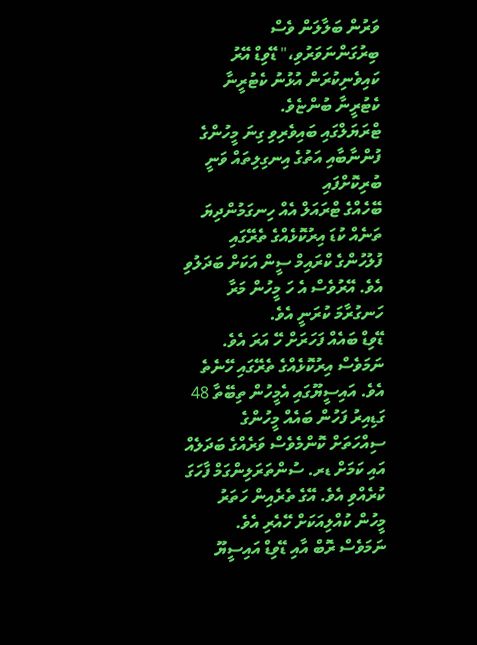ވަރުން ބަލާލަން ވެސް ބިރުގަންނަވަރުވި،" ޑޭވިޑް އޭރު ކައިވެނިކުރަން އުޅުނު ކެޓުރީނާ ކެޓުރީނާ ބުންޏެވެ.
ޓްރަޔަލްގައި ބައިވެރިވި ގިނަ މީހުންގެ ފުންނާބާއި އަތުގެ އިނގިލިތައް ވަނީ ބުރިކޮށްފައި
ބޭހެއްގެ ޓްރައަލް އެއް ހިނގަމުންދިޔަ ތަނެއް ކުޑަ އިރުކޮޅެއްގެ ތެރޭގައި ފުލުހުންގެ ކްރައިމް ސީން އަކަށް ބަދަލުވި އެވެ. އޭރުވެސް އެ ހަ މީހުން މަރާ ހަނގުރާމަ ކުރަނީ އެވެ.
ޑޭވިޑް ބައެއް ފަހަރަށް ހޭ އަރަ އެވެ. ނަމަވެސް އިރުކޮޅެއްގެ ތެރޭގައި ހޭނެތެ އެވެ. އައިސީޔޫގައި އެމީހުން ތިބޭތާ 48 ގަޑިއިރު ފަހުން ބައެއް މީހުންގެ ސިއްހަތަށް ކޮންމެވެސް ވަރެއްގެ ބަދަލެއް އައި ކަމަށް ޑރ. ސުންތަރަލިންގަމް ފާހަގަ ކުރެއްވި އެވެ. އޭގެ ތެރެއިން ހަތަރު މީހުން ކުއްލިއަކަށް ހޭއެރި އެވެ.
ނަމަވެސް ރޮބް އާއި ޑޭވިޑް އައިސީޔޫ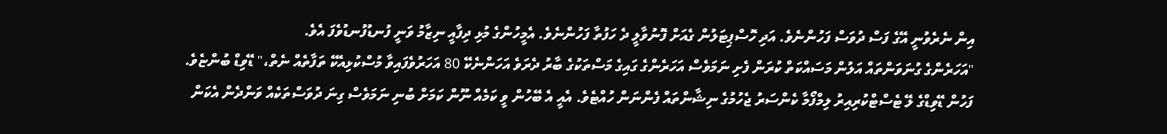އިން ނެރެވުނީ އޭގެ ފަސް ދުވަސް ފަހުންނެވެ. އަދި ހޮސްޕިޓަލުން ގެއަށް ފޮނުވާލީ ދެ ހަފުތާ ފަހުންނެވެ. އެމީހުންގެ މުޅި ދިފާއީ ނިޒާމު ވަނީ ފުނޑުފުނޑުވެފަ އެވެ.
"އަހަރެންގެ ގުނަވަންތައް އަލުން މަސައްކަތް ކުރަން ފެށި ނަމަވެސް އަހަރެންގެ ގައިގެ މަސްތަކުގެ ބާރު ދެރަވެ އަހަންނެކޭ 80 އަހަރުވެފައިވާ މުސްކުޅިއެކޭ ތަފާތެއް ނެތް،" ޑޭވިޑް ބުންޏެވެ.
ފަހުން ޑޭވިޑްގެ ލޭ ޓެސްޓްކުރިއިރު ލިމްފޯމާ ކެންސަރު ޖެހުމުގެ ނިޝާންތައް ފެންނަން ހުއްޓެވެ. އެއީ އެ ބޭހުން ވީ ކަމެއް ނޫން ކަމަށް ބުނި ނަމަވެސް ގިނަ ދުވަސްތަކެއް ވަންދެން އެކަން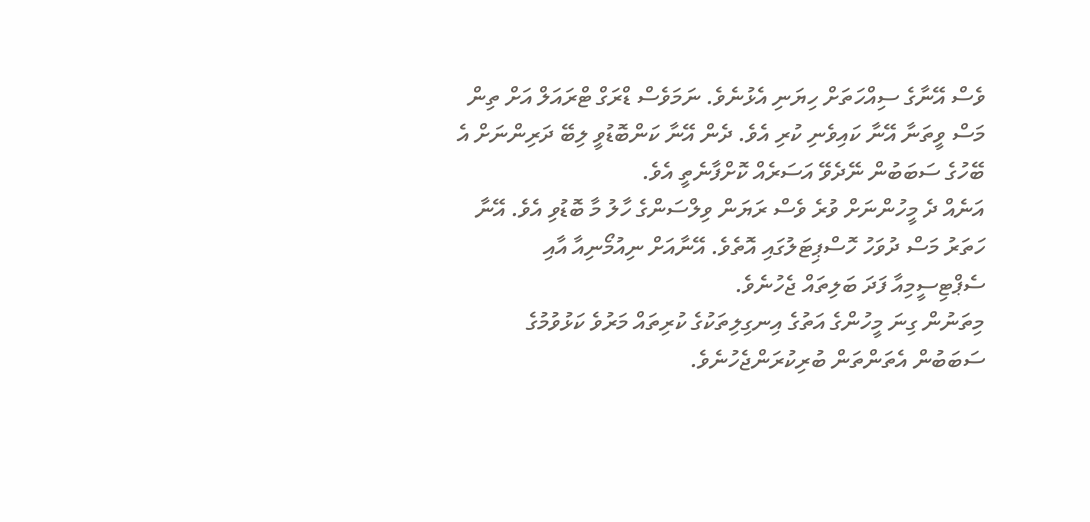ވެސް އޭނާގެ ސިއްހަތަށް ހިޔަނި އެޅުނެވެ. ނަމަވެސް ޑްރަގް ޓްރައަލް އަށް ތިން މަސް ވީތަނާ އޭނާ ކައިވެނި ކުރި އެވެ. ދެން އޭނާ ކަންބޮޑުވީ ލިބޭ ދަރިންނަށް އެ ބޭހުގެ ސަބަބުން ނޭދެވޭ އަސަރެއް ކޮށްފާނެތީ އެވެ.
އަނެއް ދެ މީހުންނަށް ވުރެ ވެސް ރަޔަން ވިލްސަންގެ ހާލު މާ ބޮޑުވި އެވެ. އޭނާ ހަތަރު މަސް ދުވަހު ހޮސްޕިޓަލުގައި އޮތެވެ. އޭނާއަށް ނިއުމޯނިއާ އާއި ސެޕްޓިސީމިއާ ފަދަ ބަލިތައް ޖެހުނެވެ.
މިތަނުން ގިނަ މީހުންގެ އަތުގެ އިނގިލިތަކުގެ ކުރިތައް މަރުވެ ކަޅުވުމުގެ ސަބަބުން އެތަންތަން ބުރިކުރަންޖެހުނެވެ.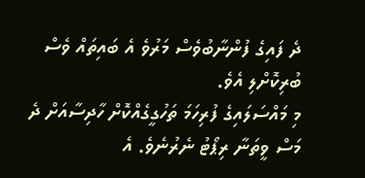ދެ ފައިގެ ފުންނާބުވެސް މަރުވެ އެ ބައިތައް ވެސް ބުރިކޮށްލި އެވެ.
މި މައްސަލައިގެ ފުރިހަމަ ތަހުގީގެއްކޮށް ހާދިސާއަށް ދެ މަސް ވީތަނާ ރިޕޯޓު ނެރުނެވެ. އެ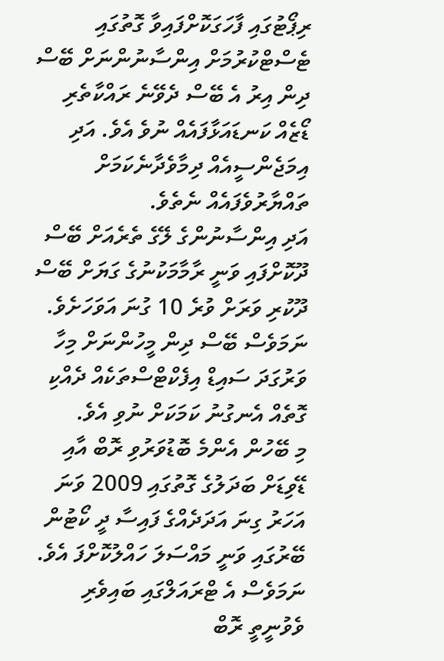ރިޕޯޓުގައި ފާހަގަކޮށްފައިވާ ގޮތުގައި ޓެސްޓްކުރުމަށް އިންސާނުންނަށް ބޭސް ދިން އިރު އެ ބޭސް ދެވޭނެ ރައްކާތެރި ޑޯޒެއް ކަނޑައަޅާފައެއް ނުވެ އެވެ. އަދި އިމަޖެންސީއެއް ދިމާވެދާނެކަމަށް ތައްޔާރުވެފައެއް ނެތެވެ.
އަދި އިންސާނުންގެ ލޭގެ ތެރެއަށް ބޭސް ދޫކޮށްފައި ވަނީ ރާމާމަކުނުގެ ގަޔަށް ބޭސް ދޫކުރި ވަރަށް ވުރެ 10 ގުނަ އަވަހަށެވެ. ނަމަވެސް ބޭސް ދިން މީހުންނަށް މިހާ ވަރުގަދަ ސައިޑް އިފެކްޓްސްތަކެއް ދެއްކި ގޮތެއް އެނގުނު ކަމަކަށް ނުވި އެވެ.
މި ބޭހުން އެންމެ ބޮޑުވަރުވި ރޮބް އާއި ޑޭވިޑަށް ބަދަލުގެ ގޮތުގައި 2009 ވަނަ އަހަރު ގިނަ އަދަދެއްގެ ފައިސާ ދީ ކޯޓުން ބޭރުގައި ވަނީ މައްސަލަ ހައްލުކޮށްފަ އެވެ.
ނަމަވެސް އެ ޓްރައަލްގައި ބައިވެރި ވެވުނީތީ ރޮބް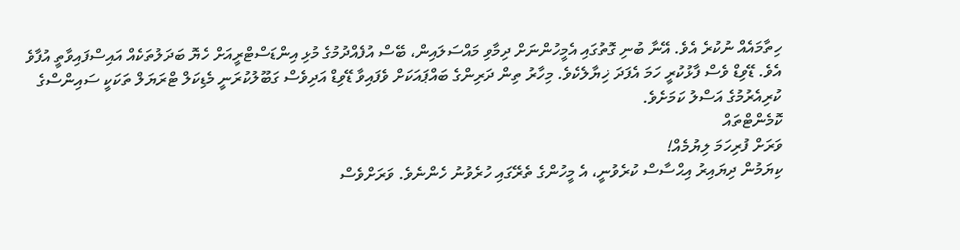ހިތާމައެއް ނުކުރެ އެވެ. އޭނާ ބުނި ގޮތުގައި އެމީހުންނަށް ދިމާވި މައްސަލައިން، ބޭސް އުފެއްދުމުގެ މުޅި އިންޑަސްޓްރީއަށް ހެޔޮ ބަދަލުތަކެއް އައިސްފައިވާތީ އުފާވެ އެވެ. ޑޭވިޑް ވެސް ފާޅުކުރީ ހަމަ އެފަދަ ޚިޔާލެކެވެ. މިހާރު ތިން ދަރިންގެ ބައްޕައަކަށް ވެފައިވާ ޑޭވިޑް އަދިވެސް ގަބޫލުކުރަނީ މެޑިކަލް ޓްރަޔަލް ތަކަކީ ސައިންސްގެ ކުރިއެރުމުގެ އަސްލު ކަމަށެވެ.
ކޮމެންޓްތައް
ވަރަށް ފުރިހަމަ ލިޔުމެއް!
ކިޔަމުން ދިޔައިރު އިޙްސާސް ކުރެވުނީ، އެ މީހުންގެ ތެރޭގައި ހުރެވުނު ހެންނެވެ. ވަރަށްވެސް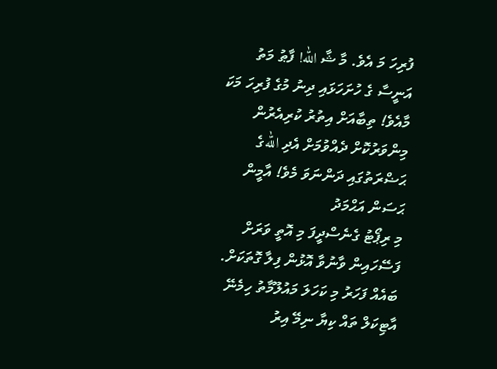ފުރިހަ މަ އެވެ. މާ ޝާ الله! ފާޠު މަތު އަނީސާ ގެ ހުށަހަޅައި ދިނު މުގެ ފުރިހަ މަކަ މާއެވެ! ތިބާއަށް އިތުރު ކުރިއެރުން މިންވަރުކޮށް ދެއްވުމަށް އެދި اللهގެ ޙަޟްރަތުގައި ދަންނަވަ މެވެ! އާމީން
ޙަސަން އަޙްމަދު
މި ރިޕޯޓު ގެނެސްދީފަ މި އޮތީ ވަރަށް ފަސޭހައިން ވާނުވާ އޮޅުން ފިލާ ގޮތަކަށް. ބައެއް ފަހަރު މި ކަހަލަ މައުލޫމާތު ހިމެނޭ އާޓިކަލް ތައް ކިޔާ ނިމޭ އިރު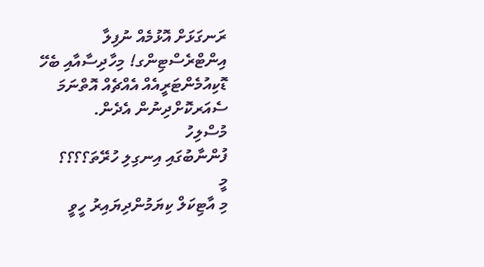ރަނގަޅަށް އޮޅުމެއް ނުފިލާ
އިންޓްރެސްޓިންގ! މިހާދިސާއާއި ބެހޭ ޑޮކިއުމެންޓަރީއެއް އެއްޗެއް އޮތްނަމަ ސެއަރކޮށްދިނުން އެދެން.
މުސްލިހު
ފުންނާބުގައި އިނގިލި ހުރޭތަ؟؟؟؟
މީ
މި އާޓިކަލް ކިޔަމުންދިޔައިރު ހީވީ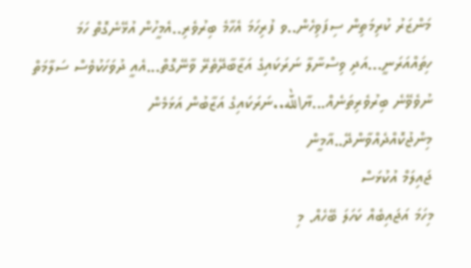މަންޒަރު ކުރިމަތިން ސިފަވިހެން..ވ ފުރިހަމަ އެހާމެ ބިރުވެރި..އެމީހުން އުޅޭނެގޮތް ހަމަ ހިތައްއަރަނީ...އަދި ވިސްނާލާ ނަރަކައިގެ އަޒާބާދޭތެރޭ ވާނޭގޮތް...އެއީ ދުވަހަކުވެސް ސަލާމަތް ނުވެވޭނެ ބިރުވެރިތަނެއް...ޔާالله..ނަރަކައިގެ އަޒާބުން އަޅަމެން މިންޖުކޮއްދެއްވާންދޭ..އާމީން
ޖައިލަމް އުކުޅަސް
މިހަމަ އަޖައިބެއް ކަހަލަ ބޭހެއް. މި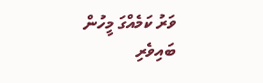ވަރު ކަމެއްގަ މީހުން ބައިވެރި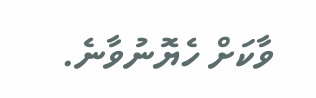ވާކަށް ހެޔޮނުވާނެ.